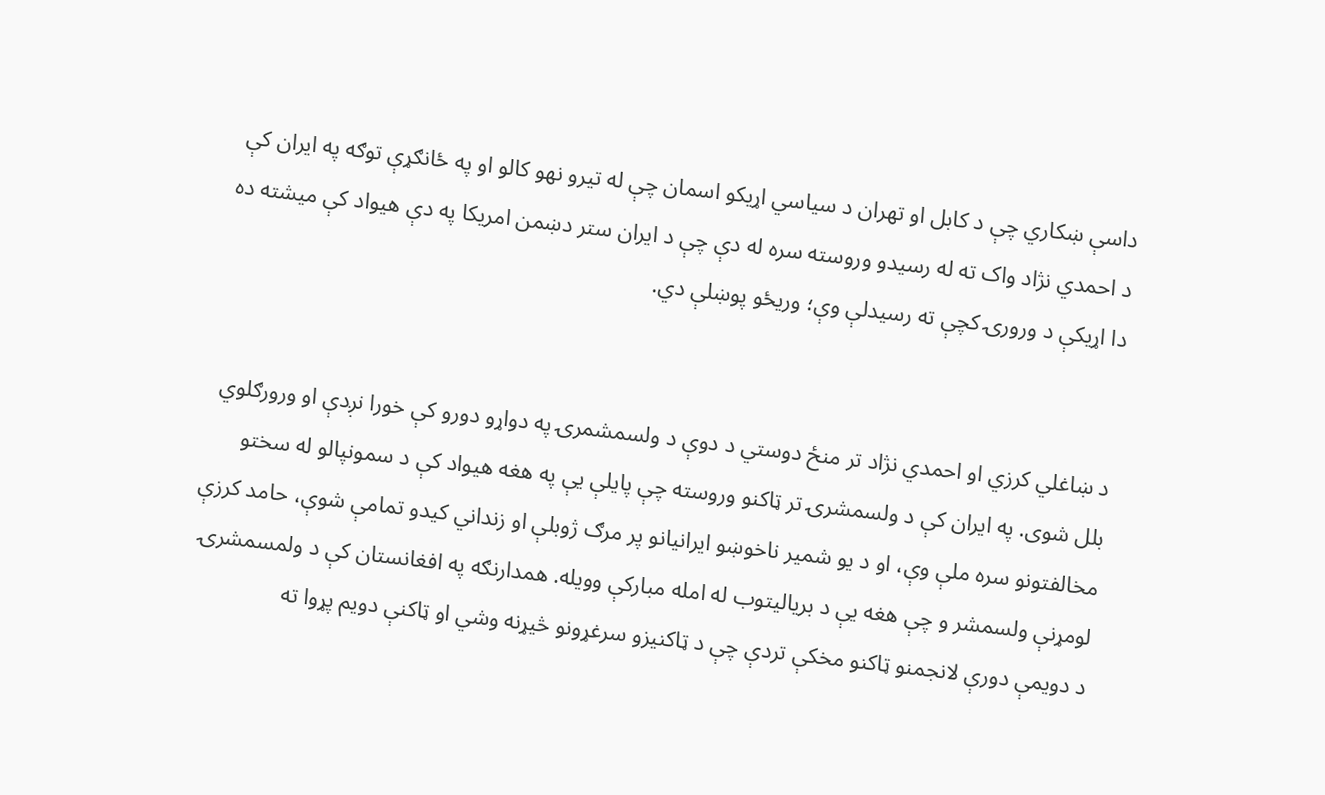داسې ښکاري چې د کابل او تهران د سياسي اړيکو اسمان چې له تيرو نهو کالو او په ځانګړې توګه په ايران کې د احمدي نژاد واک ته له رسيدو وروسته سره له دې چې د ايران ستر دښمن امريکا په دې هيواد کې ميشته ده دا اړيکې د ورورۍ کچې ته رسيدلې وې؛ وريځو پوښلې دي.


د ښاغلي کرزي او احمدي نژاد تر منځ دوستي د دوې د ولسمشمرۍ په دواړو دورو کې خورا نږدې او ورورګلوي بلل شوی. په ايران کې د ولسمشرۍ تر ټاکنو وروسته چې پايلې يې په هغه هيواد کې د سمونپالو له سختو مخالفتونو سره ملې وې، او د يو شمير ناخوښو ايرانيانو پر مرګ ژوبلې او زنداني کیدو تمامې شوې، حامد کرزې لومړنې ولسمشر و چې هغه يې د برياليتوب له امله مبارکې وويله. همدارنګه په افغانستان کې د ولمسمشرۍ د دويمې دورې لانجمنو ټاکنو مخکې تردې چې د ټاکنيزو سرغړونو څيړنه وشي او ټاکنې دويم پړوا ته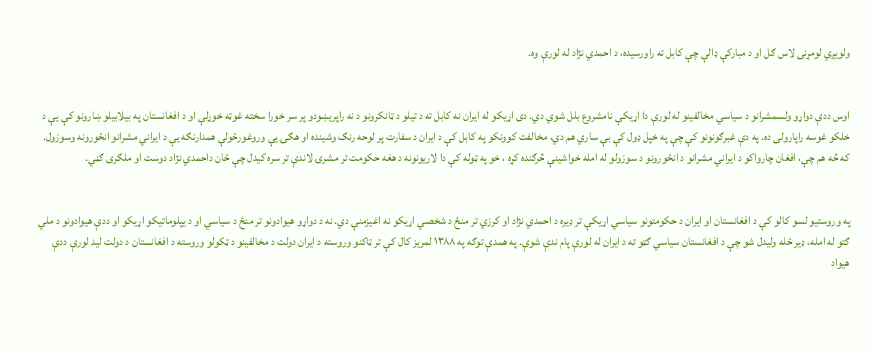ولويږي لومړنى لاس ګل او د مبارکې ډالې چې کابل ته راورسيده، د احمدي نژاد له لورې وه.


اوس ددې دواړو ولسمشرانو د سياسي مخالفينو له لورې دا اړيکې نامشروع بلل شوي دي. دی اړیکو له ايران نه کابل ته د تيلو د ټانکرونو د نه راپريښودو پر سر خورا سخته غوټه خوړلې او د افغانستان په بيلابيلو ښارونو کې يې د خلکو غوسه راپارولی ده. په دې غبرګونونو کې چې په خپل ډول کې بې ساري هم دي، مخالفت کوونکو په کابل کې د ايران د سفارت پر لوحه رنګ وشينده او هګۍ يې وروغورځولې همدارنګه يې د ايراني مشرانو انځورونه وسوزول. که څه هم چې، افغان چارواکو د ايراني مشرانو د انځورونو د سوزولو له امله خواشينې څرګنده کړه ، خو په ټوله کې دا لاريونونه د هغه حکومت تر مشرۍ لاندې تر سره کيدل چې ځان داحمدي نژاد دوست او ملګرى ګڼي.


په وروستيو لسو کالو کې د افغانستان او ايران د حکومتونو سياسي اړيکې تر ډيره د احمدي نژاد او کرزي تر منځ د شخصي اړيکو نه اغيزمنې دي. نه د دواړو هيوادونو تر منځ د سياسي او د يپلوماتيکو اړيکو او ددې هيوادونو د ملي ګتو له امله، ډير ځله وليدل شو چې د افغانستان سياسي ګټو ته د ايران له لورې پام ندې شوې. په همدې توګه په ۱۳۸۸ لمریز کال کې تر ټاکنو وروسته د ايران دولت د مخالفينو د ټکولو وروسته د افغانستان د دولت ليد لورې ددې هيواد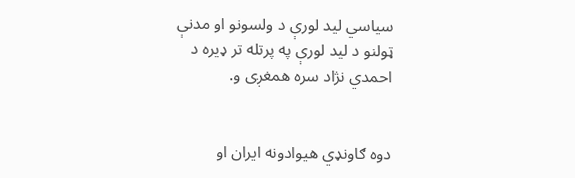سياسي ليد لورې د ولسونو او مدنې ټولنو د ليد لورې په پرتله تر ډيره د احمدي نژاد سره همغږى و.


دوه ګاونډي هيوادونه ايران او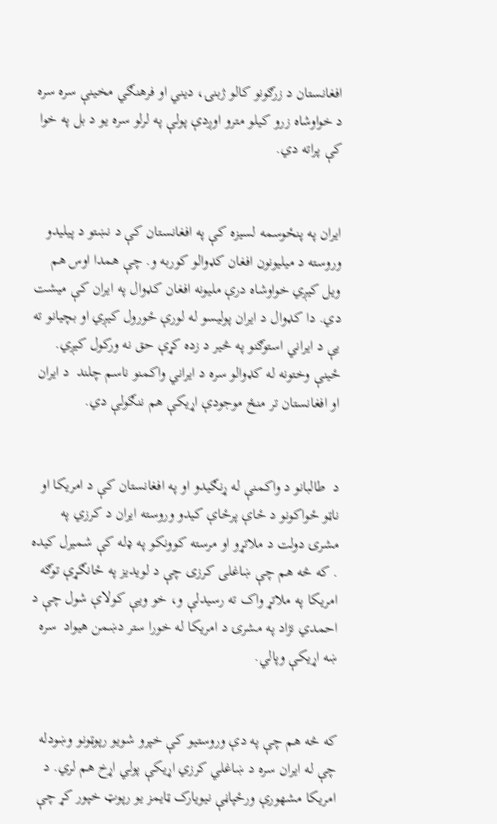افغانستان د زرګونو کالو ژبنۍ، ديني او فرهنګي مخينې سره سره د خواوشاه زرو کيلو مترو اوږدې پولې په لرلو سره يو د بل په خوا کې پراته دي.


ايران په پنځوسمه لسيزه کې په افغانستان کې د نښتو د پيليدو وروسته د میليونون افغان کډوالو کوربه و. چې همدا اوس هم ويل کيږي خواوشاه درې مليونه افغان کډوال په ايران کې ميشت دي. دا کډوال د ايران پوليسو له لورې ځورول کيږي او بچيانو ته يې د ايراني استوګنو په څیر د زده کړې حق نه ورکول کيږي. ځينې وختونه له کډوالو سره د ايراني واکمنو ناسم چلند  د ايران او افغانستان تر منځ موجودې اړيکې هم ننګولې دي.


د  طالبانو د واکمنې له ړنګيدو او په افغانستان کې د امريکا او ناټو ځواکونو د ځاې پرځاې کيدو وروسته ايران د کرزي په مشرۍ دولت د ملاتړو او مرسته کوونکو په ډله کې شميرل کيده . که څه هم چې ښاغلی کرزى چې د لويديز په ځانګړې توګه امريکا په ملاتړ واک ته رسيدلې و، خو ويې کولاې شول چې د احمدي نژاد په مشرۍ د امريکا له خورا ستر دښمن هيواد  سره ښه اړيکې وپالي.


که څه هم چې په دې وروستيو کې خپرو شويو رپوټونو وښودله چې له ايران سره د ښاغلي کرزي اړيکې پولي اړخ هم لري. د امريکا مشهورې ورځپاڼې نيويارک ټايمز یو رپوټ خپور کړ چې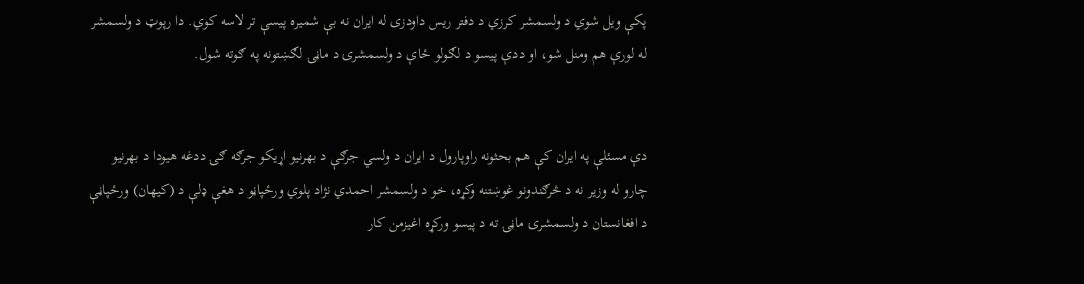پکې ويل شوي د ولسمشر کرزي د دفتر ريس داودزى له ايران نه بې شميره پيسې تر لاسه کوي. دا رپوټ د ولسمشر له لورې هم ومنل شو، او ددې پيسو د لګولو ځاې د ولسمشرۍ د ماڼۍ لګښتونه په ګوته شول.


دې مسئلې په ايران کې هم بحثونه راوپارول د ايران د ولسي جرګې د بهرنيو اړيکو جرګه ګۍ ددغه هيودا د بهرنيو چارو له وزير نه د څرګندونو غوښتنه وکړه، خو د ولسمشر احمدي نژاد پلوي ورځپاڼو د هغې ډلې د (کيهان) ورځپاڼې د افغانستان د ولسمشرۍ ماڼۍ ته د پيسو ورکړه اغيزمن کار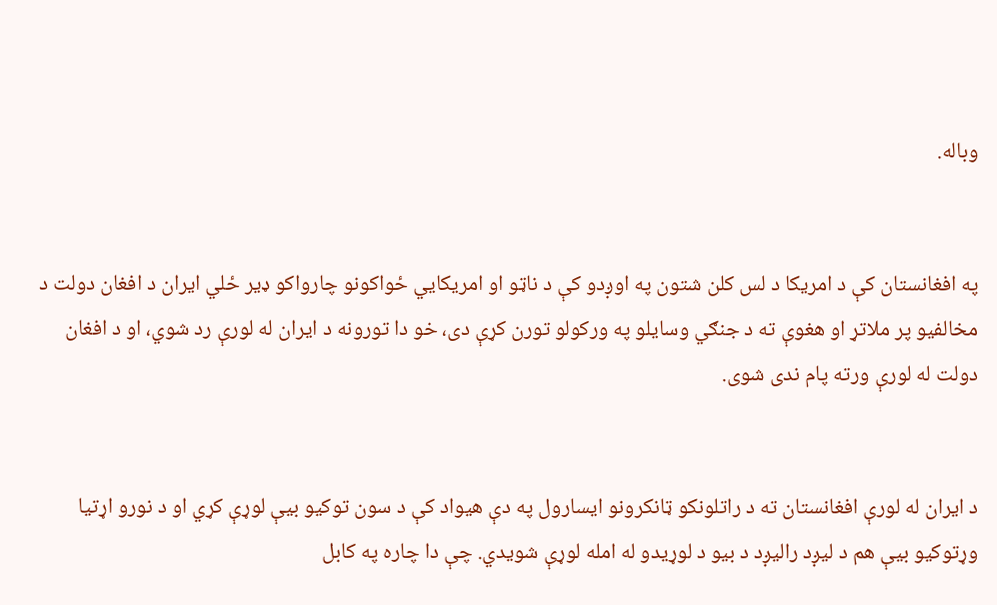وباله.


په افغانستان کې د امريکا د لس کلن شتون په اوږدو کې د ناټو او امريکايي ځواکونو چارواکو ډير ځلي ايران د افغان دولت د مخالفيو پر ملاتړ او هغوې ته د جنګي وسايلو په ورکولو تورن کړې دى، خو دا تورونه د ايران له لورې رد شوي، او د افغان دولت له لورې ورته پام ندى شوى.


د ايران له لورې افغانستان ته د راتلونکو ټانکرونو ايسارول په دې هيواد کې د سون توکيو بيې لوړې کړي او د نورو اړتيا وړتوکيو بيې هم د ليږد راليږد د بيو د لوړيدو له امله لوړې شويدي. چې دا چاره په کابل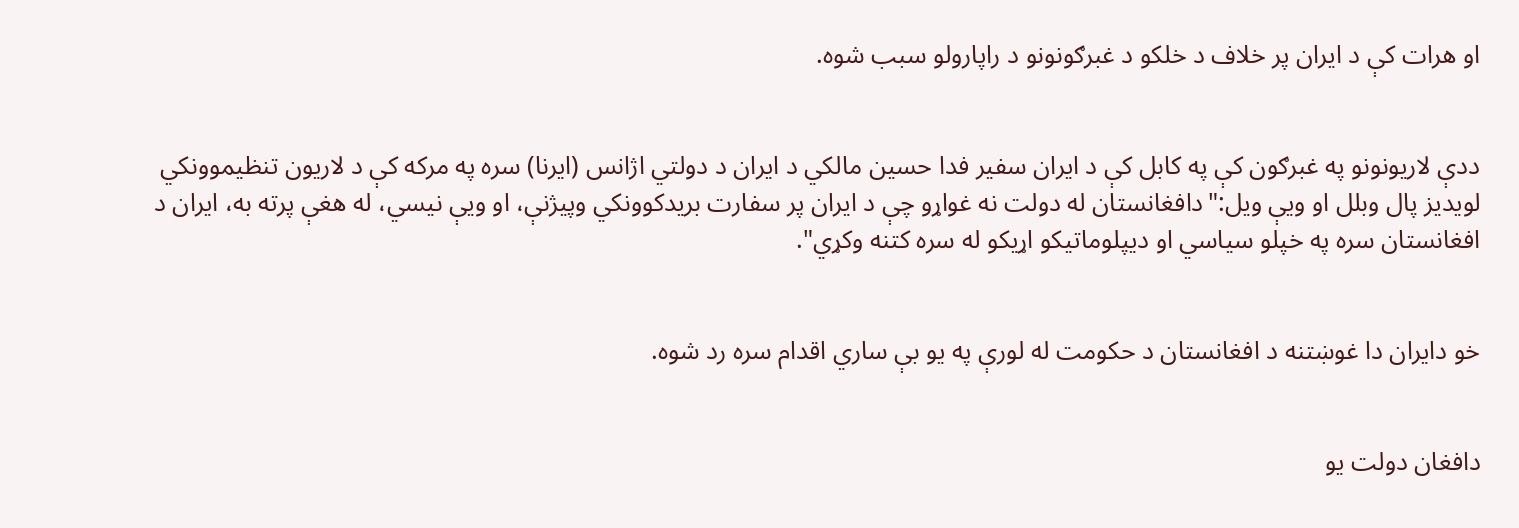او هرات کې د ايران پر خلاف د خلکو د غبرګونونو د راپارولو سبب شوه.


ددې لاريونونو په غبرګون کې په کابل کې د ايران سفير فدا حسين مالکي د ايران د دولتي اژانس (ايرنا) سره په مرکه کې د لاريون تنظيموونکي لويديز پال وبلل او ويې ويل:"دافغانستان له دولت نه غواړو چې د ايران پر سفارت بريدکوونکي وپيژنې، او ويې نيسي، له هغې پرته به، ايران د افغانستان سره په خپلو سياسي او ديپلوماتيکو اړيکو له سره کتنه وکړي".


خو دايران دا غوښتنه د افغانستان د حکومت له لورې په يو بې ساري اقدام سره رد شوه.


دافغان دولت يو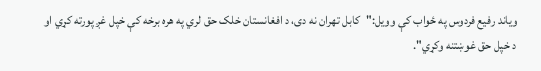وياند رفيع فردوس په ځواب کې وويل:"کابل تهران نه دى، د افغانستان خلک حق لري په هره برخه کې خپل غږ پورته کړي او د خپل حق غوښتنه وکړي".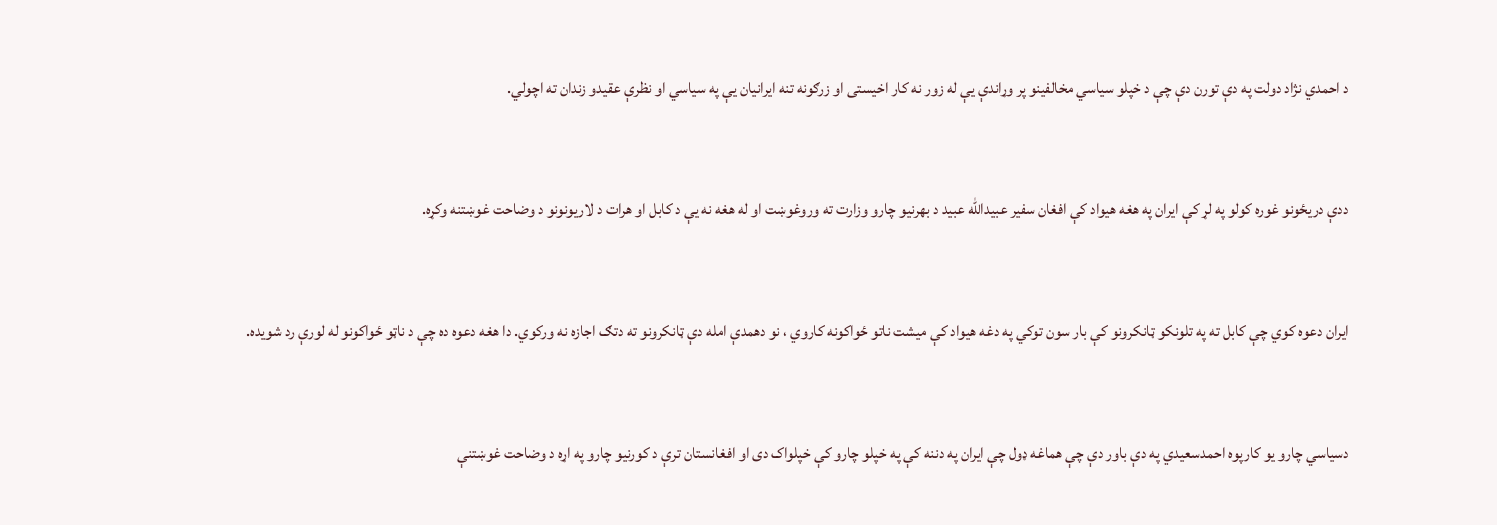د احمدي نژاد دولت په دې تورن دې چې د خپلو سياسي مخالفينو پر وړاندې يې له زور نه کار اخيستى او زرګونه تنه ايرانيان يې په سياسي او نظرې عقيدو زندان ته اچولي.


ددې دريځونو غوره کولو په لړ کې ايران په هغه هيواد کې افغان سفير عبيدالله عبيد د بهرنيو چارو وزارت ته وروغوښت او له هغه نه يې د کابل او هرات د لاريونونو د وضاحت غوښتنه وکړه.


ايران دعوه کوي چې کابل ته په تلونکو ټانکرونو کې بار سون توکي په دغه هيواد کې ميشت ناتو ځواکونه کاروي ، نو دهمدې امله دې ټانکرونو ته دتګ اجازه نه ورکوي. دا هغه دعوه ده چې د ناټو ځواکونو له لورې رد شويده.


دسياسي چارو يو کارپوه احمدسعيدي په دې باور دې چې هماغه ډول چې ايران په دننه کې په خپلو چارو کې خپلواک دى او افغانستان ترې د کورنيو چارو په اړه د وضاحت غوښتنې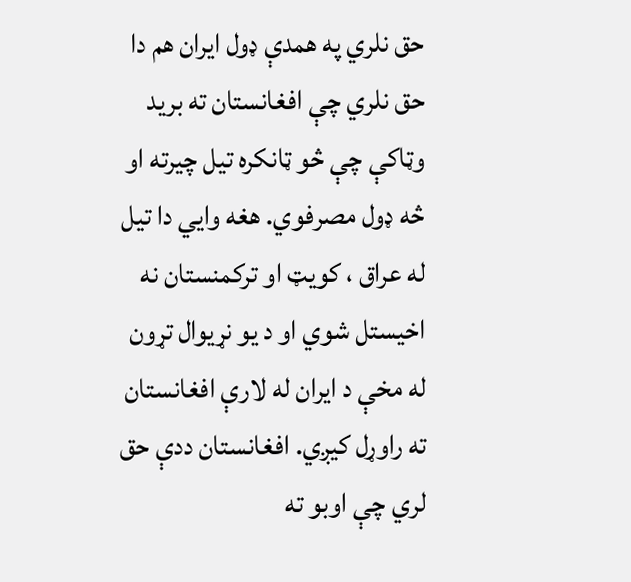حق نلري په همدې ډول ايران هم دا حق نلري چې افغانستان ته بريد وټاکې چې څو ټانکره تيل چيرته او څه ډول مصرفوي. هغه وايي دا تيل له عراق ، کويټ او ترکمنستان نه اخيستل شوي او د يو نړيوال تړون له مخې د ايران له لارې افغانستان ته راوړل کيږي. افغانستان ددې حق لري چې اوبو ته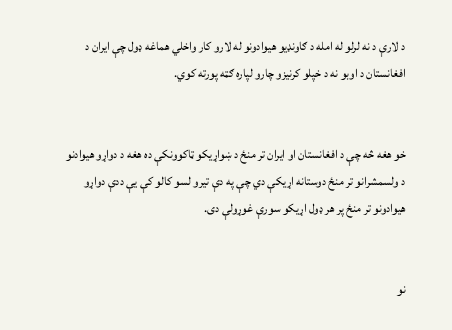د لارې د نه لرلو له امله د ګاونډيو هيوادونو له لارو کار واخلي هماغه ډول چې ايران د افغانستان د اوبو نه د خپلو کرنيزو چارو لپاره ګټه پورته کوي.


خو هغه څه چې د افغانستان او ايران تر منځ د ښواړيکو ټاکوونکې ده هغه د دواړو هيوادنو د ولسمشرانو تر منځ دوستانه اړيکې دي چې په دې تيرو لسو کالو کې يې ددې دواړو هيوادونو تر منځ پر هر ډول اړيکو سورې غوړولې دی.


نو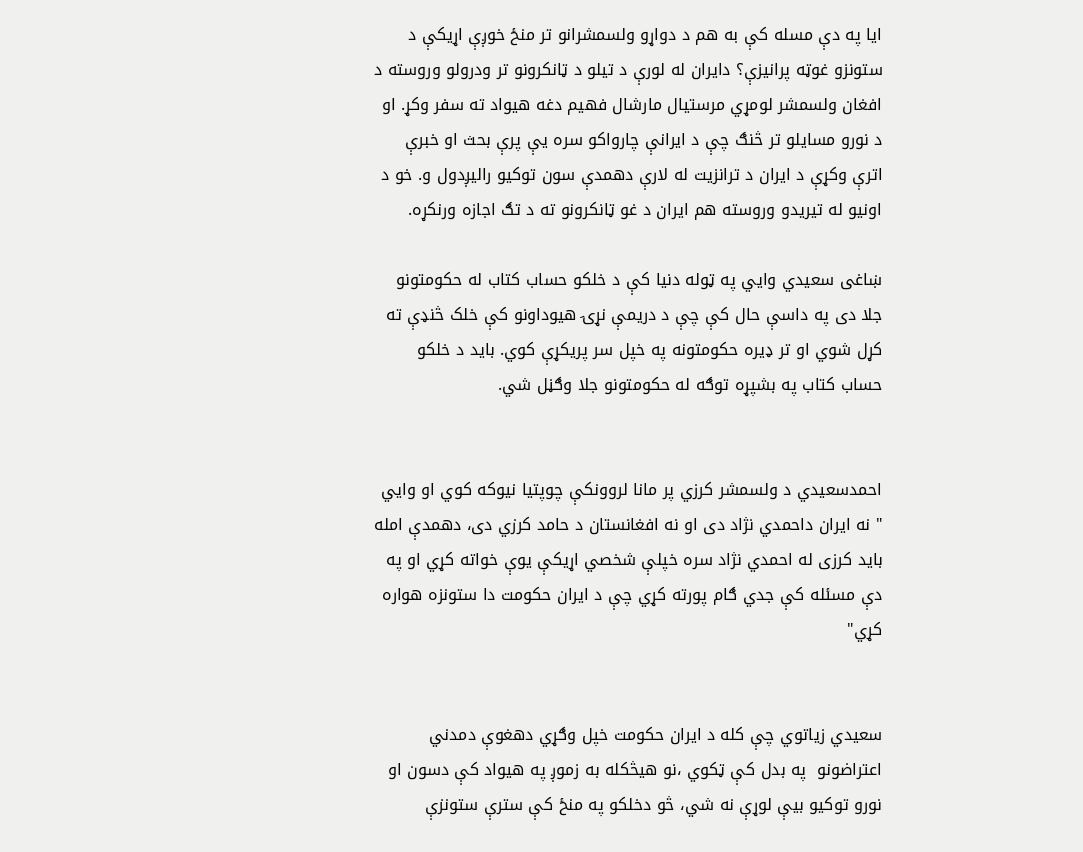ايا په دې مسله کې به هم د دواړو ولسمشرانو تر منځ خوږې اړيکې د ستونزو غوټه پرانيزې؟ دايران له لورې د تيلو د ټانکرونو تر ودرولو وروسته د افغان ولسمشر لومړي مرستيال مارشال فهيم دغه هيواد ته سفر وکړ. او د نورو مسايلو تر څنګ چې د ايرانې چارواکو سره يې پرې بحث او خبرې اترې وکړې د ايران د ترانزيت له لارې دهمدې سون توکيو راليږدول و. خو د اونيو له تيريدو وروسته هم ايران د غو ټانکرونو ته د تګ اجازه ورنکړه.

ښاغى سعيدي وايي په ټوله دنيا کې د خلکو حساب کتاب له حکومتونو جلا دى په داسې حال کې چې د دريمې نړۍ هيوداونو کې خلک څنډې ته کړل شوي او تر ډيره حکومتونه په خپل سر پريکړې کوي. بايد د خلکو حساب کتاب په بشپړه توګه له حکومتونو جلا وګڼل شي.


احمدسعيدي د ولسمشر کرزي پر مانا لروونکې چوپتيا نيوکه کوي او وايي " نه ايران داحمدي نژاد دى او نه افغانستان د حامد کرزي دى، دهمدې امله بايد کرزى له احمدي نژاد سره خپلې شخصي اړيکې يوې خواته کړي او په دې مسئله کې جدي ګام پورته کړي چې د ايران حکومت دا ستونزه هواره کړي"


سعيدي زياتوي چې کله د ايران حکومت خپل وګړي دهغوې دمدني اعتراضونو  په بدل کې ټکوي ،نو هيڅکله به زموږ په هيواد کې دسون او نورو توکيو بيې لوړې نه شي، څو دخلکو په منځ کې سترې ستونزې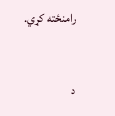رامنځته کړي.


د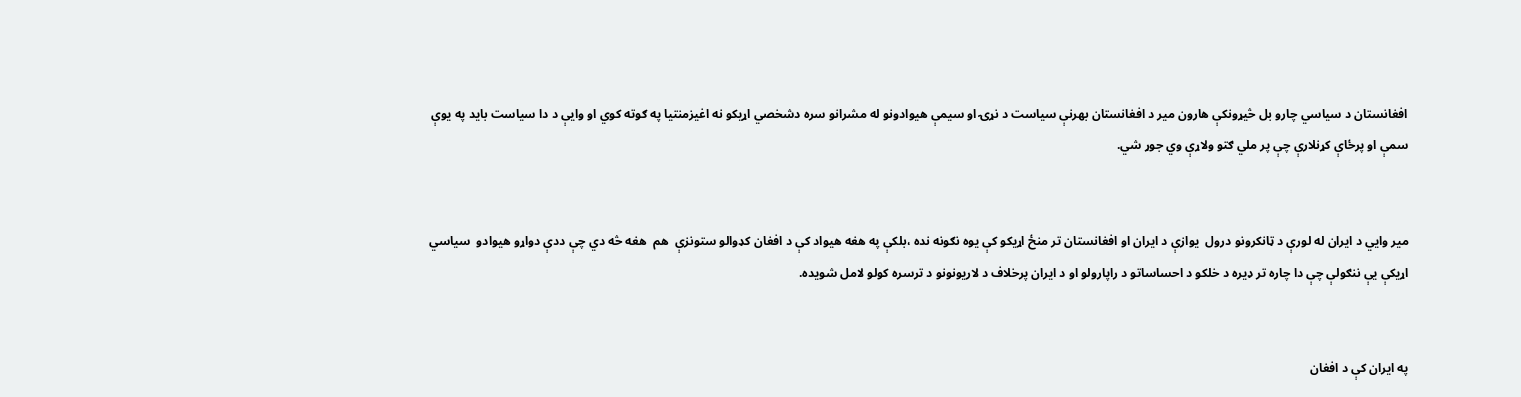افغانستان د سياسي چارو بل څيړونکې هارون مير د افغانستان بهرنې سياست د نړۍ او سيمې هيوادونو له مشرانو سره دشخصي اړيکو نه اغيزمنتیا په ګوته کوي او وایې د دا سیاست باید په يوې سمې او پرځاې کړنلارې چې پر ملي ګتو ولاړې وي جوړ شي.


مير وايي د ايران له لورې د ټانکرونو درول  يوازې د ايران او افغانستان تر منځ اړيکو کې يوه نګونه نده ،بلکې په هغه هيواد کې د افغان کډوالو ستونزې  هم  هغه څه دي چې ددې دواړو هيوادو  سياسي اړيکې يې ننګولې چې دا چاره تر ډيره د خلکو د احساساتو د راپارولو او د ايران پرخلاف د لاريونونو د ترسره کولو لامل شويده.


په ايران کې د افغان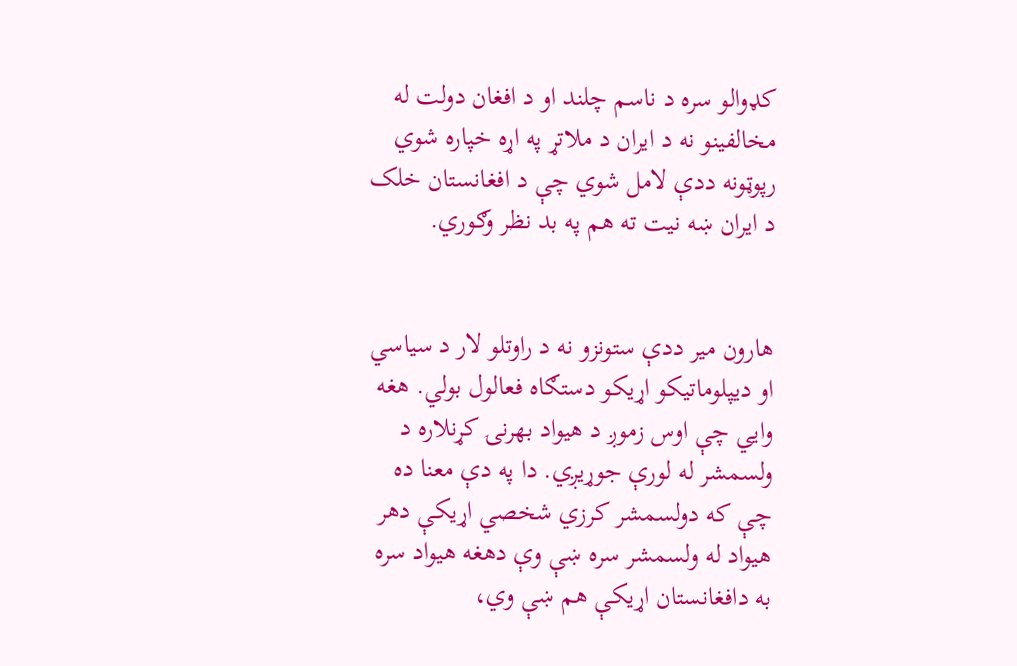کډوالو سره د ناسم چلند او د افغان دولت له مخالفينو نه د ايران د ملاتړ په اړه خپاره شوي رپوټونه ددې لامل شوي چې د افغانستان خلک د ايران ښه نيت ته هم په بد نظر وګوري.


هارون مير ددې ستونزو نه د راوتلو لار د سياسي او ديپلوماتيکو اړيکو دستګاه فعالول بولي. هغه وايي چې اوس زموږ د هيواد بهرنۍ کړنلاره د ولسمشر له لورې جوړيږي. دا په دې معنا ده چې که دولسمشر کرزي شخصي اړيکې دهر هيواد له ولسمشر سره ښې وې دهغه هيواد سره به دافغانستان اړيکې هم ښې وي،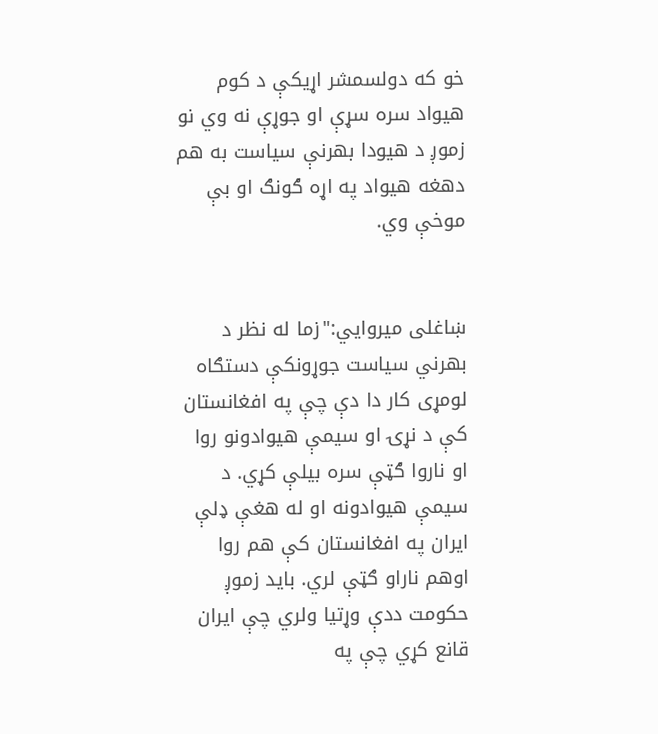خو که دولسمشر اړيکې د کوم هيواد سره سړې او جوړې نه وي نو زموږ د هيودا بهرنې سياست به هم دهغه هيواد په اړه ګونګ او بې موخې وي.


ښاغلى ميروايي:"زما له نظر د بهرني سياست جوړونکې دستګاه لومړى کار دا دې چې په افغانستان کې د نړۍ او سيمې هيوادونو روا او ناروا ګټې سره بيلې کړي. د سيمې هيوادونه او له هغې ډلې ايران په افغانستان کې هم روا اوهم ناراو ګټې لري. بايد زموږ حکومت ددې وړتيا ولري چې ايران قانع کړي چې په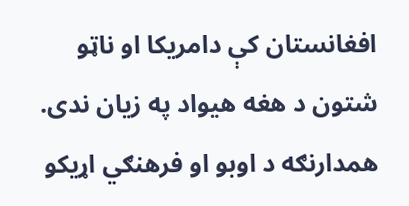افغانستان کې دامريکا او ناټو شتون د هغه هيواد په زيان ندى. همدارنګه د اوبو او فرهنګي اړيکو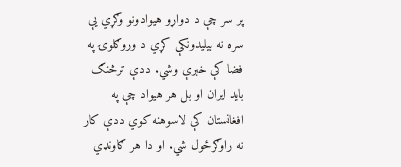پر سر چې د دواړو هيوادونو وګړي يې سره نه بيليدونکې کړي د وروګلوۍ په فضا کې خبرې وشي. ددې ترڅنګ بايد ايران او بل هر هيواد چې په افغانستان کې لاسوهنه کوي ددې کار نه راوګرځول شي. او دا هر ګاونډي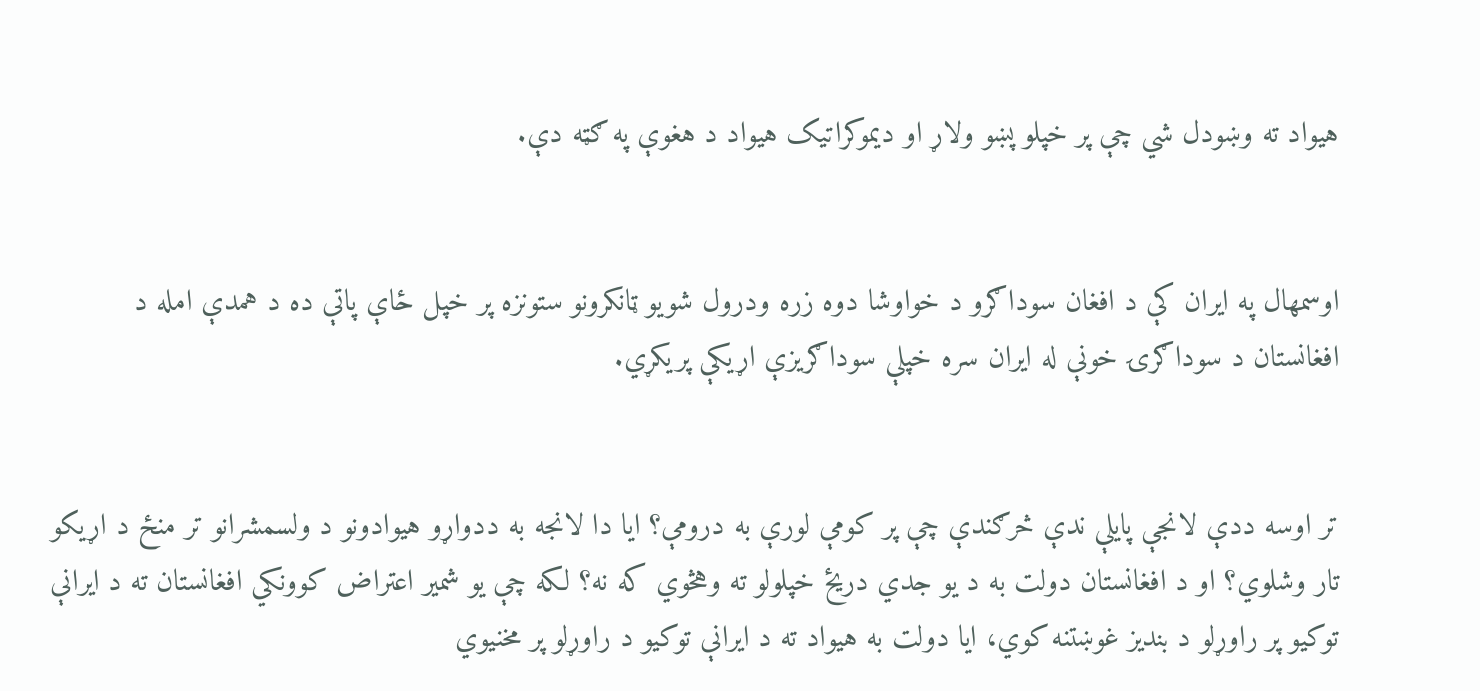هيواد ته وښودل شي چې پر خپلو پښو ولاړ او دیموکراتيک هيواد د هغوې په ګټه دې.


اوسمهال په ايران کې د افغان سوداګرو د خواوشا دوه زره ودرول شويو ټانکرونو ستونزه پر خپل ځاې پاتې ده د همدې امله د افغانستان د سوداګرۍ خونې له ايران سره خپلې سوداګريزې اړيکې پريکړي.


تر اوسه ددې لانجې پايلې ندې څرګندې چې پر کومې لورې به درومې؟ ايا دا لانجه به ددواړو هيوادونو د ولسمشرانو تر منځ د اړيکو تار وشلوي؟ او د افغانستان دولت به د يو جدي دريځ خپلولو ته وهڅوي که نه؟ لکه چې يو شمير اعتراض کوونکي افغانستان ته د ايرانې توکيو پر راوړلو د بنديز غوښتنه کوي، ايا دولت به هيواد ته د ايرانې توکيو د راوړلو پر مخنيوي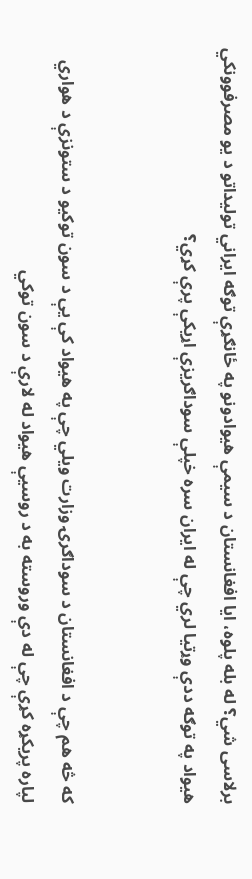برلاسى شي؟ له بله پلوه، ايا افغانستان د سيمې هيوادونو په ځانګړې توګه ايراني توليداتو د يو مصرفوونکي هيواد په توګه ددې وړتيا لري چې له ايران سره خپلې سوداګريزې اړيکې پرې کړي؟


که څه هم چې د افغانستان د سوداګرۍ وزارت ويلي چې په هيواد کې يې د سون توکيو د ستونزې د هواري لپاره پريکړه کړې چې له دې وروسته به د روسيې هيواد له لارې د سون توکي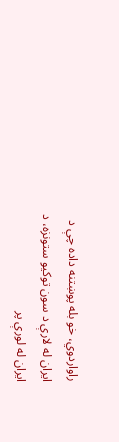راواردوي، خو بله پوښتنه داده چې د ايران له لارې د سون توکيو ستونزه، د ايران له لورې پر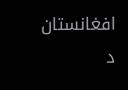افغانستان د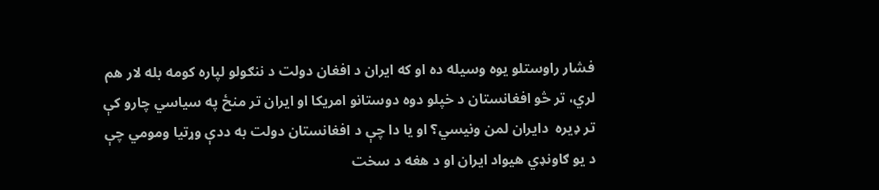فشار راوستلو يوه وسيله ده او که ايران د افغان دولت د ننګولو لپاره کومه بله لار هم لري، تر څو افغانستان د خپلو دوه دوستانو امريکا او ايران تر منځ په سياسي چارو کې تر ډيره  دايران لمن ونيسي؟ او يا دا چې د افغانستان دولت به ددې وړتيا ومومي چې د يو ګاونډي هيواد ايران او د هغه د سخت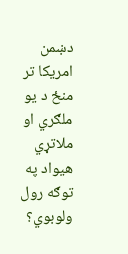دښمن امريکا تر منځ د يو ملګري او ملاتړي هيواد په توګه رول ولوبوي؟